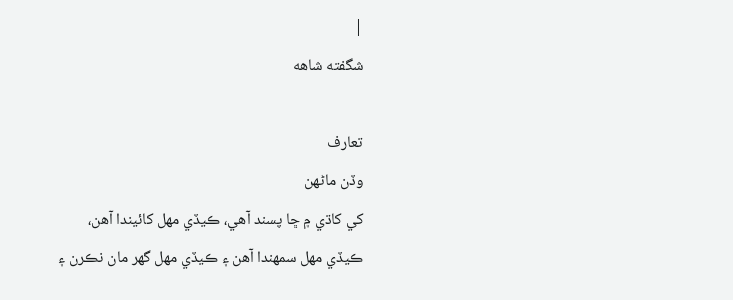|
شگفته شاهه

تعارف
وڏن ماڻھن
کي کاڌي ۾ ڇا پسند آهي، ڪيڏي مھل کائيندا آهن،
ڪيڏي مھل سمھندا آھن ۽ ڪيڏي مھل گھر مان نڪرن ۽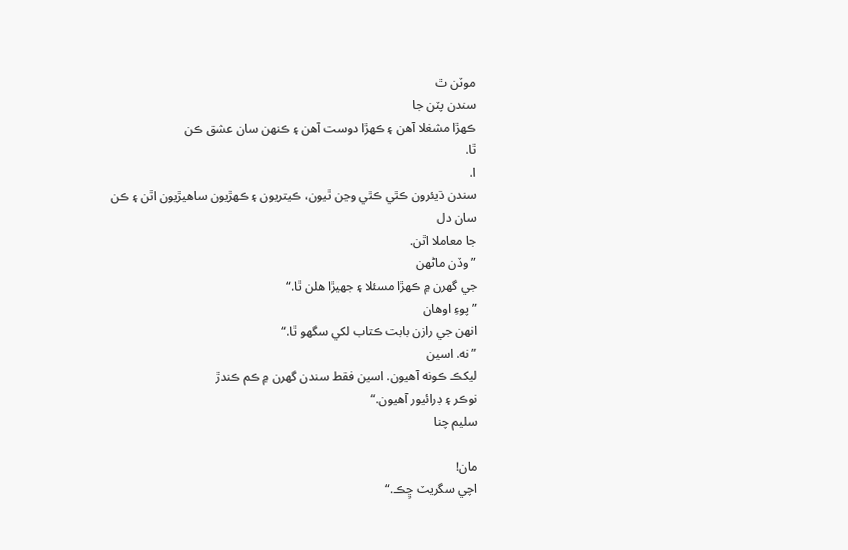موٽن ٿ
سندن پٽن جا
ڪھڙا مشغلا آھن ۽ ڪھڙا دوست آهن ۽ ڪنھن سان عشق ڪن
ٿا.
ا.
سندن ڌيئرون ڪٿي ڪٿي وڃن ٿيون، ڪيتريون ۽ ڪھڙيون ساھيڙيون اٿن ۽ ڪن سان دل
جا معاملا اٿن.
”وڏن ماڻھن
جي گهرن ۾ ڪھڙا مسئلا ۽ جھيڙا ھلن ٿا.“
”پوءِ اوھان
انھن جي رازن بابت ڪتاب لکي سگهو ٿا.“
”نه. اسين
ليکڪ ڪونه آھيون. اسين فقط سندن گھرن ۾ ڪم ڪندڙ
نوڪر ۽ ڊرائيور آھيون.“
سليم چنا

مان!
اچي سگريٽ ڇِڪ.“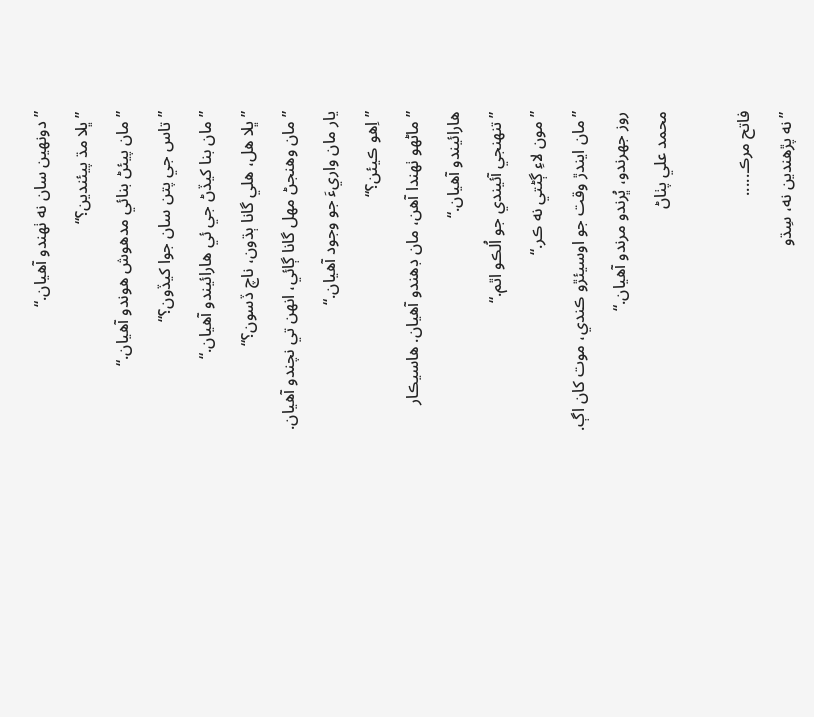”دونھين سان نه ٺھندو آهيان.“
”ڀلا مڌ پيئندين؟“
”مان پيئڻ بنائي مدهوش هوندو آهيان.“
”تاس جي پتن سان جوا کيڏون؟“
”مان بنا کيڏڻ جي ئي هارائيندو آهيان.“
”ڀلا هل، هلي گانا ٻڌون، ناچ ڏسون؟“
”مان وهنجڻ مھل گانا ڳائي، انھن تي نچندو آهيان.
يار مان واريءَ جو وجود آهيان.“
”اِهو ڪيئن؟“
”ماڻھو ٺھندا آهن، مان ڊهندو آهيان. هاسيڪار
هارائيندو آهيان.“
”تنھنجي آئيندي جو اُلڪو اٿم.“
”مون لاءِ ڳڻتي نه ڪر.“
”مان ايندڙ وقت جو اوسيئڙو ڪندي، موت کان اڳ.
روز جهرندو، ڀُرندو مرندو آهيان.“
محمد علي پٺاڻ

فاتح مرڪ.....
”نه پڙھندين نه، سِڌو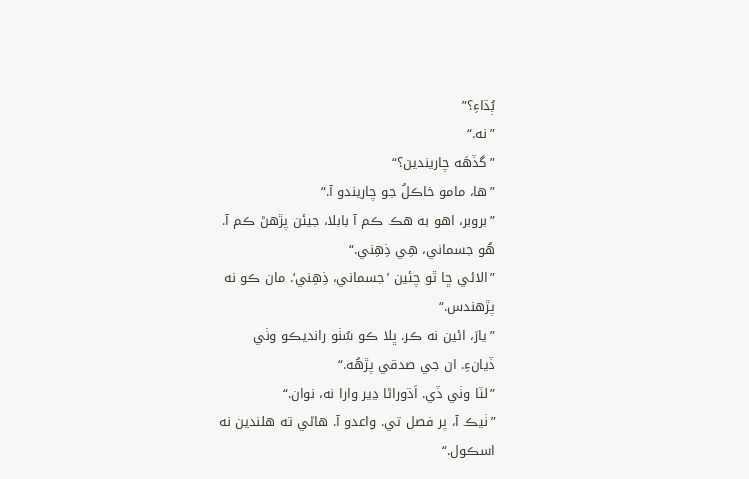ٻُڌاءِ؟”
”نه.“
”گڏھَه چاريندين؟“
”ھا، مامو خاڪلُ جو چاريندو آ.“
”بروبر، اھو به ھڪ ڪم آ بابلا، جيئن پڙھڻ ڪم آ.
ھُو جسماني، ھِي ذِهِني.“
”الائي ڇا ٿو چئين ’جسماني، ذِهِني‘. مان ڪو نه
پڙھندس.“
”يارَ، ائين نه ڪر. ڀلا ڪو سُٺو رانديڪو وٺي
ڏيانءِ. ان جي صدقي پڙھُه.“
”لٽا وٺي ڏي. اَڌوراڻا ڍير وارا نه، نوان.“
”ٺيڪ آ، پر فصل تي. واعدو آ. ھاڻي ته ھلندين نه
اسڪول.“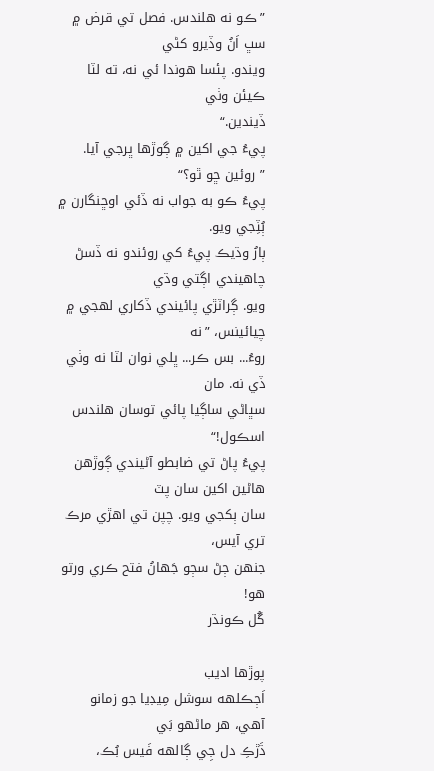”ڪو نه ھلندس. فصل تي قرض ۾ سڀ اَنُ وڏيرو کڻي
ويندو. پئسا ھوندا ئي نه، ته لٽا ڪيئن وٺي
ڏيندين.“
پيءُ جي اکين ۾ ڳوڙها ڀرجي آيا.
” روئين ڇو ٿو؟“
پيءُ ڪو به جواب نه ڏئي اوڇنگارن ۾ ٻُٽِجي ويو.
ٻارُ وڌيڪ پيءُ کي روئندو نه ڏسڻ چاھيندي اڳتي وڌي
ويو. ڳراٽڙي پائيندي ڏکاري لھجي ۾ چيائينس، ”نه
روءُ... بس ڪر... ڀلي نوان لٽا نه وٺي ڏي نه. مان
سڀاڻي ساڳيا پائي توسان ھلندس اسڪول!“
پيءُ پاڻ تي ضابطو آڻيندي ڳوڙھن ھاڻين اکين سان پٽ
سان ٻکجي ويو. چپن تي اھڙي مرڪ تري آيس،
جنھن ڄڻ سڄو جَھانُ فتح ڪري ورتو ھو!
گُل ڪونڌر

پوڙها اديب
اَڄڪلھه سوشل مِيڊيا جو زمانو آهي، هر ماڻھو بَي
ڌَڙڪِ دل جِي ڳالھه فَيس بُڪ،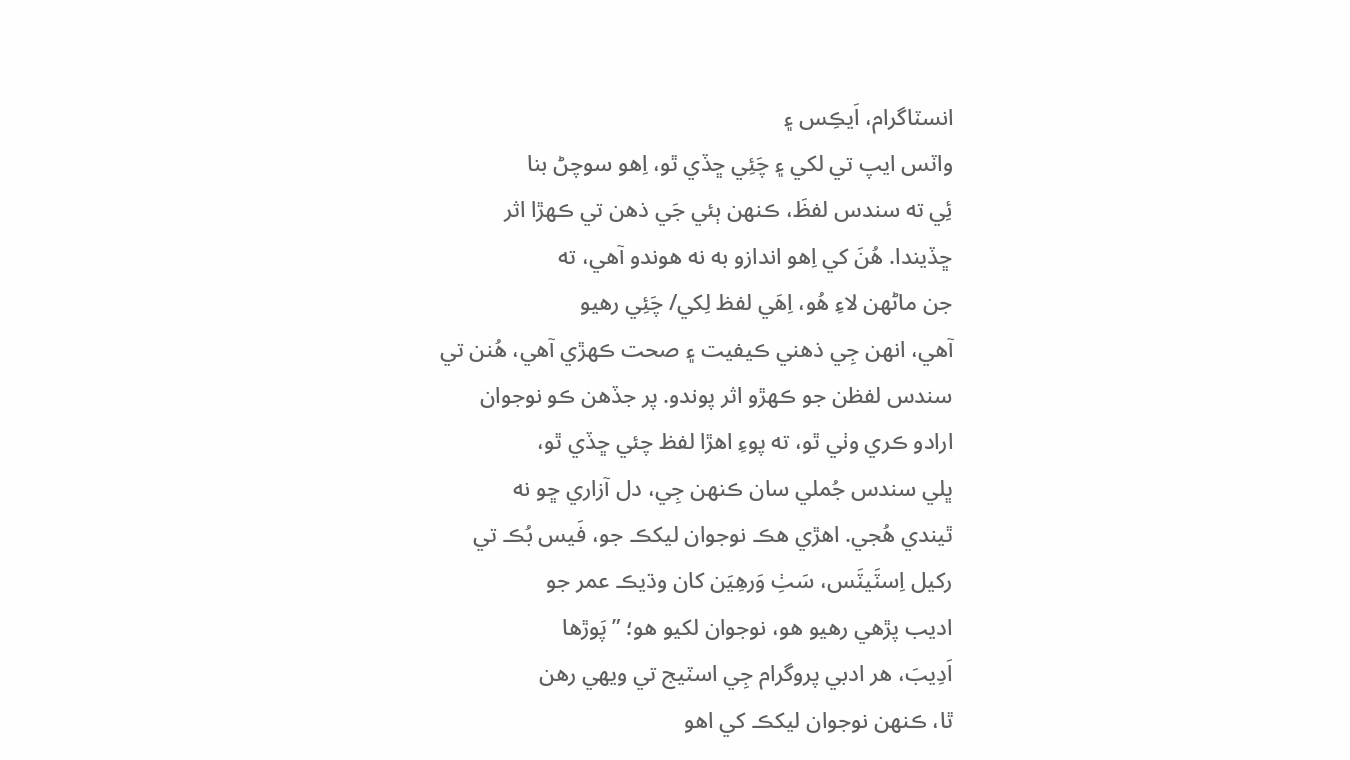انسٽاگرام، اَيڪِس ۽
واٽس ايپ تي لکي ۽ چَئِي ڇڏي ٿو، اِهو سوچڻ بنا
ئِي ته سندس لفظَ، ڪنھن ٻئي جَي ذهن تي ڪھڙا اثر
ڇڏيندا. هُنَ کي اِهو اندازو به نه هوندو آهي، ته
جن ماڻھن لاءِ هُو، اِهَي لفظ لِکي/ چَئِي رهيو
آهي، انھن جِي ذهني ڪيفيت ۽ صحت ڪھڙي آهي، هُنن تي
سندس لفظن جو ڪھڙو اثر پوندو. پر جڏهن ڪو نوجوان
ارادو ڪري وٺي ٿو، ته پوءِ اهڙا لفظ چئي ڇڏي ٿو،
ڀلي سندس جُملي سان ڪنھن جِي، دل آزاري ڇو نه
ٿيندي هُجي. اهڙي هڪ نوجوان ليکڪ جو، فَيس بُڪ تي
رکيل اِسٽَيٽَس، سَٺِ وَرهِيَن کان وڌيڪ عمر جو
اديب پڙهي رهيو هو، نوجوان لکيو هو؛ ”پَوڙها
اَدِيبَ، هر ادبي پروگرام جِي اسٽيج تي ويھي رهن
ٿا، ڪنھن نوجوان ليکڪ کي اهو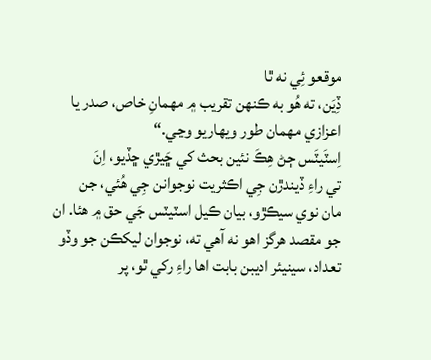موقعو ئِي نه ٿا
ڏِيَن، ته هُو به ڪنھن تقريب ۾ مھمانِ خاص، صدر يا
اعزازي مھمان طور ويھاريو وڃي.“
اِسٽَيٽَس ڄڻ هِڪَ نئين بحث کي ڇَيڙي ڇڏيو، اِنَ
تي راءِ ڏيندڙن جِي اڪثريت نوجوانن جِي هُئي، جن
مان نوي سيڪڙو، بيان ڪيل اسٽيٽس جَي حق ۾ هئا. ان
جو مقصد هرگز اهو نه آهي ته، نوجوان ليکڪن جو وڏو
تعداد، سينيئر اديبن بابت اها راءِ رکي ٿو، پر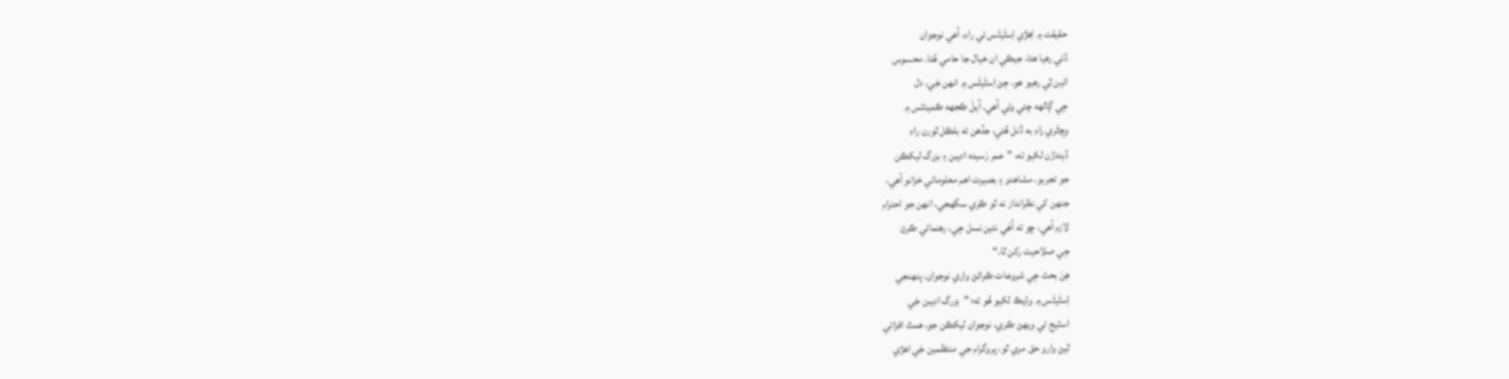حقيقت ۾ اِهڙَي اِسٽَيٽَس تي راءِ، اُهي نوجوان
ڏئي رهيا هئا، جيڪي ان خيال جا حامي هُئا. محسوس
ائين ٿِي رهيو هو، ڄڻ اِسٽَيٽَس ۾ انھن جَي، دل
جِي ڳالھه چئي وئي آهي. آيلَ ڪجهه ڪمينٽس ۾
وِچٿَري راءِ به ڏنل هُئي، جڏهن ته بلڪل ٿورن راءِ
ڏيندڙن لکيو ته، ”عمر رَسيده اديبن ۽ بزرگ ليکڪن
جو تجربو، مشاهدو ۽ بصيرت اهم معلوماتي خزانو آهي،
جنھن کي نظرانداز نه ٿو ڪري سگهجي، انھن جو احترام
لازم آهي، ڇو ته اُهَي نئين نسل جِي، رهنمائي ڪرڻ
جِي صلاحيت رکن ٿا.“
هِنَ بحث جِي شروعات ڪرائڻ واري نوجوان، پنھنجي
اِسٽَيٽَس ۾ وڌيڪ لکيو هُو ته؛ ”بزرگ اديبن جَي
اسٽيج تي ويھڻ ڪري، نوجوان ليکڪن جو، همٿ افزائي
ٿيڻ وارو حق مري ٿو، پروگرام جي منتظمين جَي اهڙي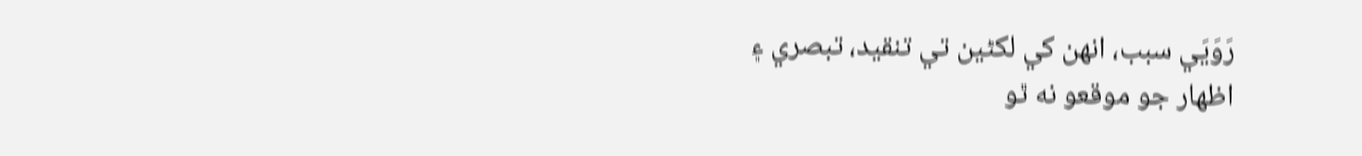رَوَيَي سبب، انھن کي لکڻين تي تنقيد، تبصري ۽
اظھار جو موقعو نه ٿو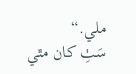ملي.“
سَٺِ کان مٿي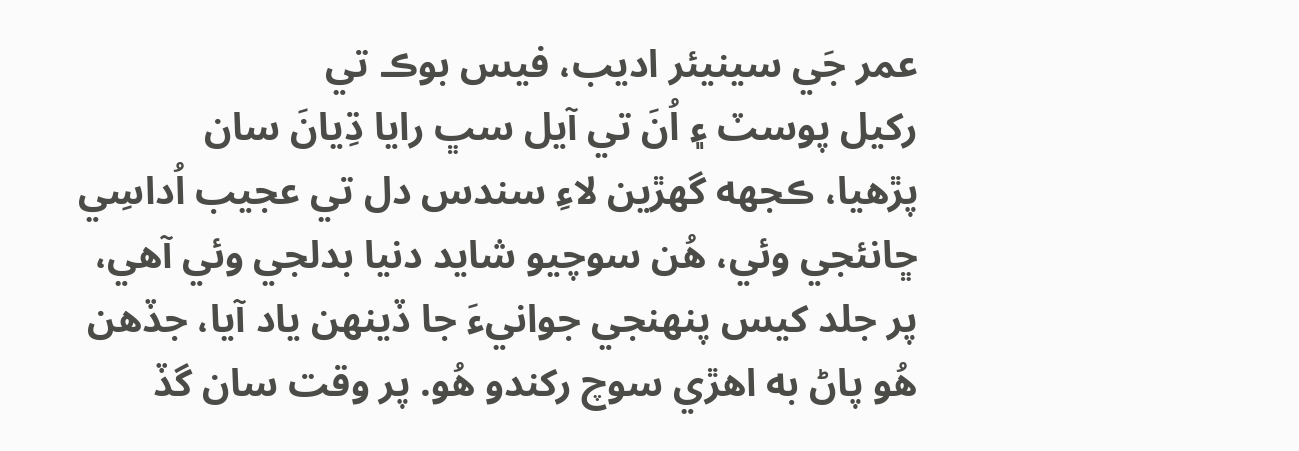عمر جَي سينيئر اديب، فيس بوڪ تي
رکيل پوسٽ ۽ اُنَ تي آيل سڀ رايا ڌِيانَ سان
پڙهيا، ڪجهه گهڙين لاءِ سندس دل تي عجيب اُداسِي
ڇانئجي وئي، هُن سوچيو شايد دنيا بدلجي وئي آهي،
پر جلد کيس پنھنجي جوانيءَ جا ڏينھن ياد آيا، جڏهن
هُو پاڻ به اهڙي سوچ رکندو هُو. پر وقت سان گڏ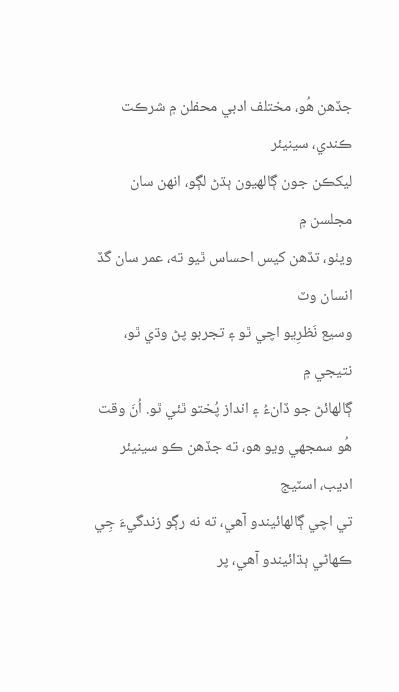جڏهن هُو، مختلف ادبي محفلن ۾ شرڪت ڪندي، سينيئر
ليکڪن جون ڳالھيون ٻڌڻ لڳو، انھن سان مجلسن ۾
ويٺو، تڏهن کيس احساس ٿيو ته، عمر سان گڏ انسان وٽ
وسيع نَظرِيو اچي ٿو ۽ تجربو پڻ وڌي ٿو، نتيجي ۾
ڳالھائڻ جو ڏانءُ ۽ انداز پُختو ٿئي ٿو. اُنَ وقت
هُو سمجهي ويو هو، ته جڏهن ڪو سينيئر اديب، اسٽيج
تي اچي ڳالھائيندو آهي، ته نه رڳو زندگيءَ جِي
ڪھاڻي ٻڌائيندو آهي، پر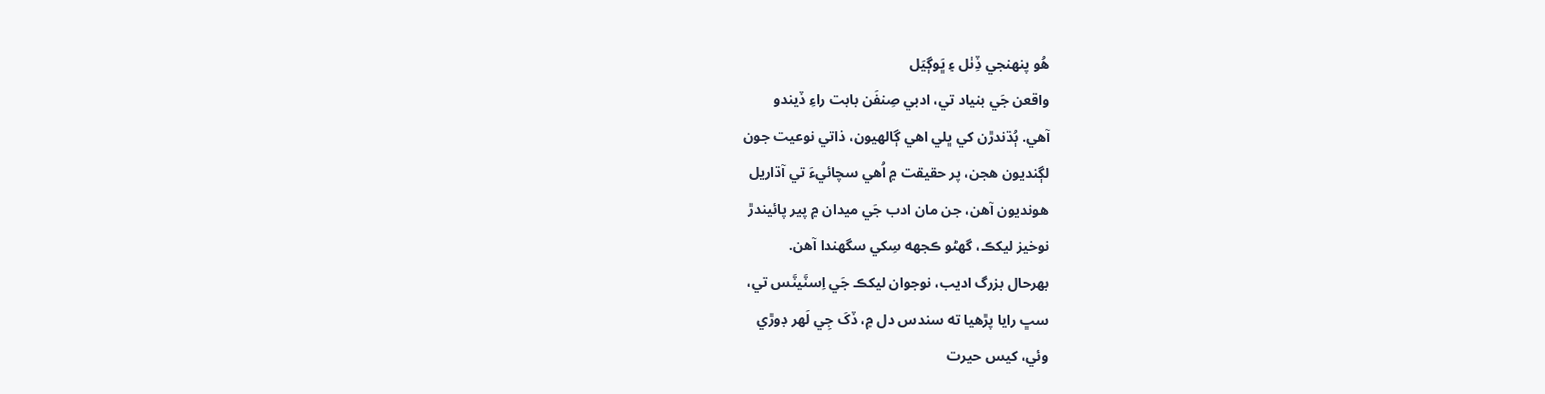هُو پنھنجي ڏِٺل ۽ ڀَوڳيَل
واقعن جَي بنياد تي، ادبي صِنفَن بابت راءِ ڏيندو
آهي. ٻُڌندڙن کي ڀلي اهي ڳالھيون، ذاتي نوعيت جون
لڳنديون هجن، پر حقيقت ۾ اُهي سچائيءَ تي آڌاريل
هونديون آهن، جن مان ادب جَي ميدان ۾ پير پائيندڙ
نوخيز ليکڪ، گهڻو ڪجهه سِکي سگهندا آهن.
بھرحال بزرگ اديب، نوجوان ليکڪ جَي اِسٽَيٽَس تي،
سڀ رايا پڙهيا ته سندس دل ۾، ڏکَ جِي لَھر ڊوڙي
وئي، کيس حيرت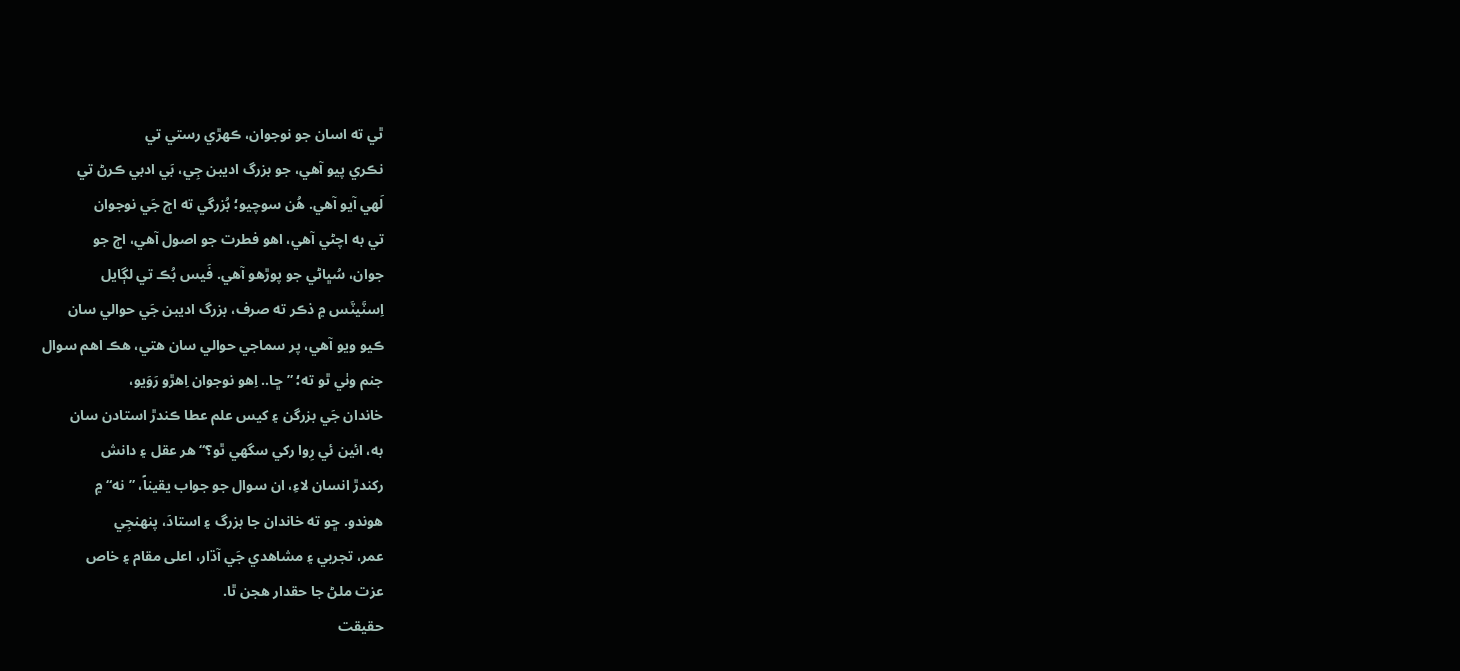ٿي ته اسان جو نوجوان، ڪھڙي رستي تي
نڪري پيو آهي، جو بزرگ اديبن جِي، بَي ادبي ڪرڻ تي
لَھي آيو آهي. هُن سوچيو؛ بُزرگي ته اڄ جَي نوجوان
تي به اچڻي آهي، اهو فطرت جو اصول آهي، اڄ جو
جوان، سُڀاڻي جو پوڙهو آهي. فَيس بُڪ تي لڳايل
اِسٽَيٽَس ۾ ذڪر ته صرف، بزرگ اديبن جَي حوالي سان
ڪيو ويو آهي، پر سماجي حوالي سان هتي، هڪ اهم سوال
جنم وٺي ٿو ته؛ ”ڇا.. اِهو نوجوان اِهڙو رَوَيو،
خاندان جَي بزرگن ۽ کيس علم عطا ڪندڙ استادن سان
به، ائين ئي رِوا رکي سگهي ٿو؟“ هر عقل ۽ دانش
رکندڙ انسان لاءِ، ان سوال جو جواب يقيناً، ”نه“ ۾
هوندو. ڇو ته خاندان جا بزرگ ۽ استادَ، پنھنجِي
عمر، تجربي ۽ مشاهدي جَي آڌار، اعلى مقام ۽ خاص
عزت ملڻ جا حقدار هجن ٿا.
حقيقت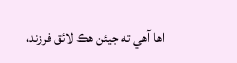اها آهي ته جيئن هڪ لائق فرزند،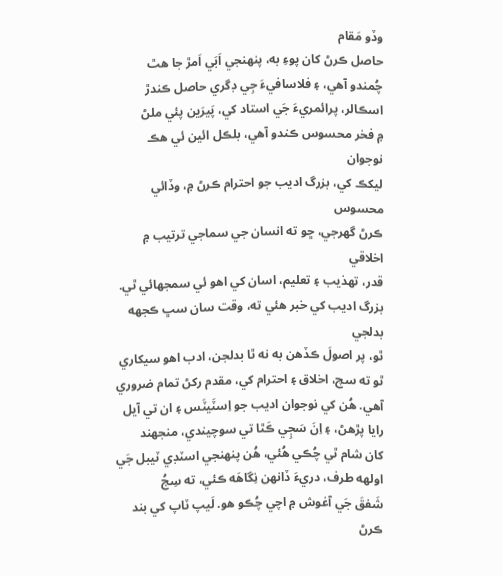وڏو مَقام
حاصل ڪرڻ کان پوءِ به، پنھنجي اَبَي اَمڙ جا هٿ
چُمندو آهي، ۽ فلاسافيءَ جِي ڊگري حاصل ڪندڙ
اسڪالر، پرائمريءَ جَي استاد کي، پَيرَين پئي ملڻ
۾ فخر محسوس ڪندو آهي، بلڪل ائين ئي هڪ نوجوان
ليکڪ کي، بزرگ اديب جو احترام ڪرڻ ۾، وڏائي محسوس
ڪرڻ گهرجي، ڇو ته انسان جي سماجي ترتيب ۾ اخلاقي
قدر، تھذيب ۽ تعليم، اسان کي اهو ئي سمجھائي ٿي.
بزرگ اديب کي خبر هئي ته، وقت سان سڀ ڪجهه بدلجي
ٿو، پر اصولَ ڪڏهن به نه ٿا بدلجن، ادب اهو سيکاري
ٿو ته سچ، اخلاق ۽ احترام کي، مقدم رکڻ تمام ضروري
آهي. هُن کي نوجوان اديب جو اِسٽَيٽَس ۽ ان تي آيل
رايا پڙهڻ، ۽ اِنَ سَڄِي ڪَٿا تي سوچيندي، منجهند
کان شام ٿي چُڪي هُئي، هُن پنھنجي اسٽڊي ٽيبل جَي
اولھه طرف، دريءَ ڏانھن نِگاهَه ڪئي، ته سِجُ
شَفقَ جَي آغوش ۾ اچي چُڪو هو. لَيپ ٽاپ کي بند
ڪرڻ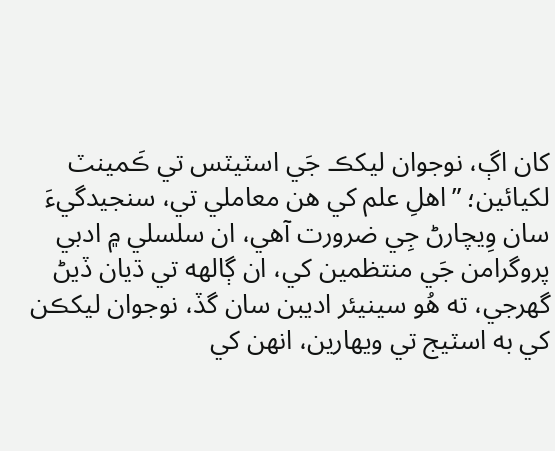کان اڳ، نوجوان ليکڪ جَي اسٽيٽس تي ڪَمينٽ
لکيائين؛ ”اهلِ علم کي هن معاملي تي، سنجيدگيءَ
سان وِيچارڻ جِي ضرورت آهي، ان سلسلي ۾ ادبي
پروگرامن جَي منتظمين کي، ان ڳالھه تي ڌيان ڏيڻ
گهرجي، ته هُو سينيئر اديبن سان گڏ، نوجوان ليکڪن
کي به اسٽيج تي ويھارين، انھن کي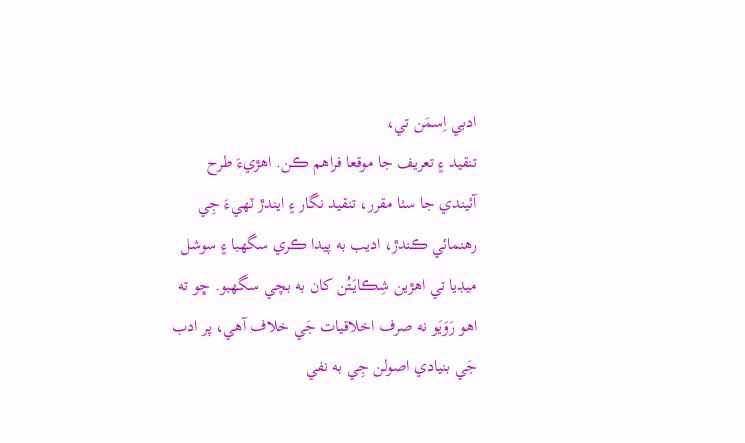ادبي اِسمَن تي،
تنقيد ۽ تعريف جا موقعا فراهم ڪن. اهڙيءَ طرح
آئيندي جا سٺا مقرر، تنقيد نگار ۽ ايندڙ ٽھيءَ جِي
رهنمائي ڪندڙ، اديب به پيدا ڪري سگهبا ۽ سوشل
ميڊيا تي اهڙين شِڪايَتُن کان به بچي سگهبو. ڇو ته
اهو رَوَيَو نه صرف اخلاقيات جَي خلاف آهي، پر ادب
جَي بنيادي اصولن جِي به نفي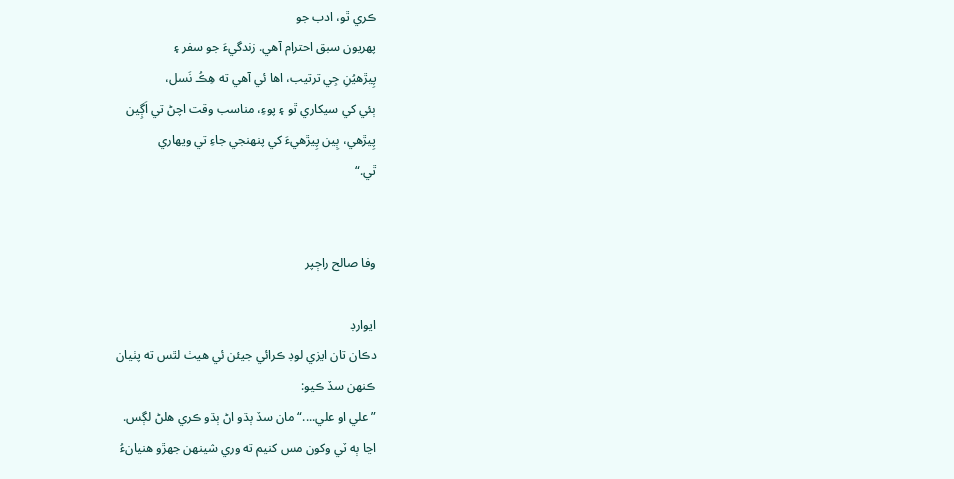ڪري ٿو، ادب جو
پھريون سبق احترام آهي. زندگيءَ جو سفر ۽
پِيڙهيُنِ جِي ترتيب، اها ئي آهي ته هِڪُ نَسل،
ٻئي کي سيکاري ٿو ۽ پوءِ، مناسب وقت اچڻ تي اَڳِين
پِيڙهي، ٻِين پِيڙهيءَ کي پنھنجي جاءِ تي ويھاري
ٿي.“


وفا صالح راڄپر

ايوارڊ
دڪان تان ايزي لوڊ ڪرائي جيئن ئي هيٺ لٿس ته پٺيان
ڪنھن سڏ ڪيو:
”علي او علي....“ مان سڏ ٻڌو اڻ ٻڌو ڪري هلڻ لڳس.
اڃا ٻه ٽي وکون مس کنيم ته وري شينھن جھڙو هنيانءُ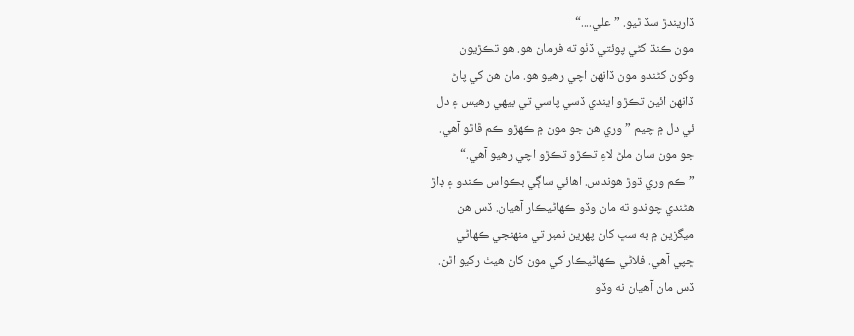ڏاريندڙ سڏ ٿيو. ”علي....“
مون ڪنڌ کڻي پوئتي ڏٺو ته فرمان هو. هو تڪڙيون
وکون کڻندو مون ڏانھن اچي رهيو هو. مان هن کي پاڻ
ڏانھن ائين تڪڙو ايندي ڏسي پاسي تي بيھي رهيس ۽ دل
ئي دل ۾ چيم ” وري هن جو مون ۾ ڪھڙو ڪم ڦاٿو آهي.
جو مون سان ملڻ لاءِ تڪڙو تڪڙو اچي رهيو آهي.“
”ڪم وري ڌوڙ هوندس. اهائي ساڳي بڪواس ڪندو ۽ ڊاڙ
هڻندي چوندو ته مان وڏو ڪھاڻيڪار آهيان. ڏس هن
ميگزين ۾ به سڀ کان پھرين نمبر تي منھنجي ڪھاڻي
ڇپي آهي. فلاڻي ڪھاڻيڪار کي مون کان هيٺ رکيو اٿن.
ڏس مان آهيان نه وڏو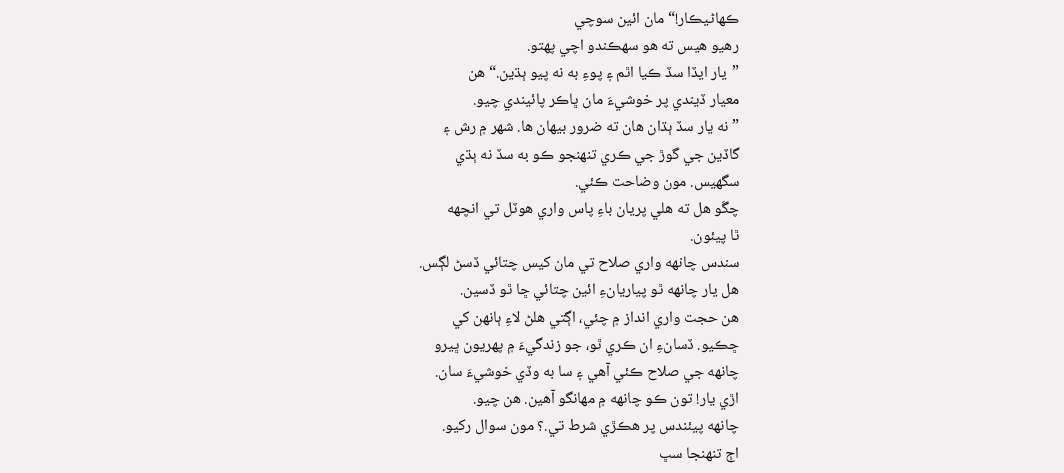ڪھاڻيڪار!“ مان ائين سوچي
رهيو هيس ته هو سھڪندو اچي پھتو.
”يار ايڏا سڏ ڪيا اٿم ۽ پوءِ به نه پيو ٻڌين.“ هن
معيار ڏيندي پر خوشيءَ مان ڀاڪر پائيندي چيو.
”نه يار سڏ ٻڌان هان ته ضرور بيھان ها. شھر ۾ رش ۽
گاڏين جي گوڙ جي ڪري تنھنجو ڪو به سڏ نه ٻڌي
سگهيس. مون وضاحت ڪئي.
چڱو هل ته هلي پريان باءِ پاس واري هوٽل تي انچھه
ٿا پيئون.
سندس چانھه واري صلاح تي مان کيس چتائي ڏسڻ لڳس.
هل يار چانھه ٿو پياريانءِ ائين چتائي ڇا ٿو ڏسين.
هن حجت واري انداز ۾ چئي، اڳتي هلڻ لاءِ ٻانھن کي
ڇڪيو. ڏسانءِ ان ڪري ٿو، جو زندگيءَ ۾ پھريون ڀيرو
چانھه جي صلاح ڪئي آهي ۽ سا به وڏي خوشيءَ سان.
اڙي يار! تون ڪو چانھه ۾ مھانگو آهين. هن چيو.
چانھه پيئندس پر هڪڙي شرط تي.؟ مون سوال رکيو.
اڄ تنھنجا سڀ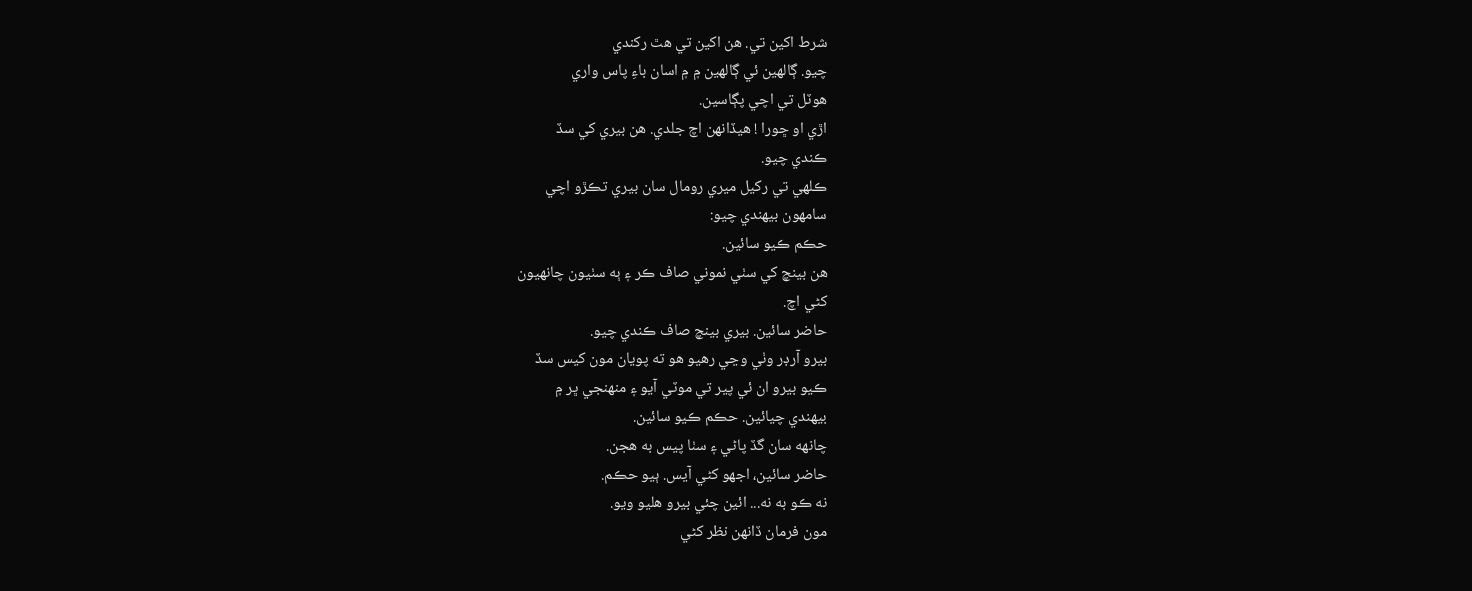شرط اکين تي. هن اکين تي هٿ رکندي
چيو. ڳالھين ئي ڳالھين ۾ ۾ اسان باءِ پاس واري
هوٽل تي اچي پڳاسين.
اڙي او ڇورا ! هيڏانھن اچ جلدي. هن بيري کي سڏ
ڪندي چيو.
ڪلھي تي رکيل ميري رومال سان بيري تڪڙو اچي
سامھون بيھندي چيو:
حڪم ڪيو سائين.
هن بينچ کي سٺي نموني صاف ڪر ۽ ٻه سٺيون چانھيون
کڻي اچ.
حاضر سائين. بيري بينچ صاف ڪندي چيو.
بيرو آرڊر وٺي وڃي رهيو هو ته پويان مون کيس سڏ
ڪيو بيرو ان ئي پير تي موٽي آيو ۽ منھنجي ڀر ۾
بيھندي چيائين. حڪم ڪيو سائين.
چانھه سان گڏ پاڻي ۽ سٺا پيس به هجن.
حاضر سائين، اجهو کڻي آيس. ٻيو حڪم.
نه ڪو به نه... ائين چئي بيرو هليو ويو.
مون فرمان ڏانھن نظر کڻي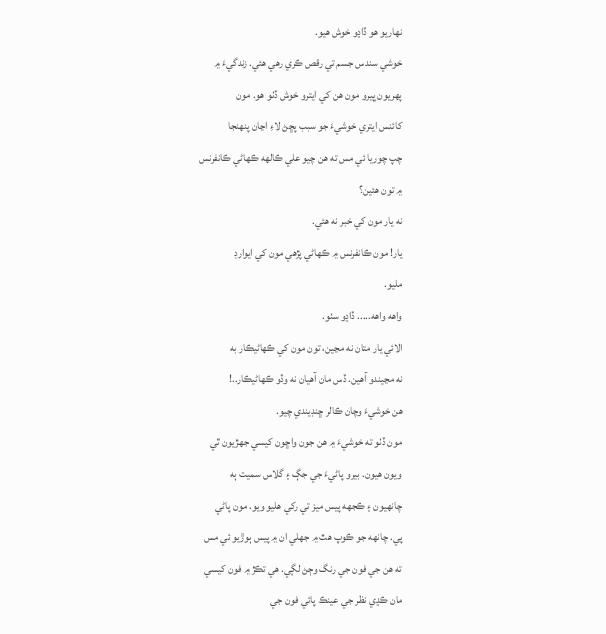نھاريو هو ڏاڍو خوش هيو.
خوشي سندس جسم تي رقص ڪري رهي هئي. زندگيءَ ۾
پھريون ڀيرو مون هن کي ايترو خوش ڏٺو هو. مون
کائنس ايتري خوشيءَ جو سبب پڇڻ لاءِ اڃان پنھنجا
چپ چوريا ئي مس ته هن چيو علي ڪالھه ڪھاڻي ڪانفرنس
۾ تون هئين؟
نه يار مون کي خبر نه هئي.
يار! مون ڪانفرنس ۾ ڪھاڻي پڙهي مون کي ايوارڊ
مليو.
واهه واهه..... ڏاڍو سٺو.
الائي يار متان نه مڃين، تون مون کي ڪھاڻيڪار به
نه مڃيندو آهين. ڏس مان آھيان نه وڏو ڪھاڻيڪار..!
هن خوشيءَ وچان ڪالر ڇنڊيندي چيو.
مون ڏٺو ته خوشيءَ ۾ هن جون واڇون کيسي جھڙيون ٿي
ويون هيون. بيرو پاڻيءَ جي جڳ ۽ گلاس سميت ٻه
چانھيون ۽ ڪجهه پيس ميز تي رکي هليو ويو. مون پاڻي
پي. چانهه جو ڪوپ هٿ ۾ جهلي ان ۾ پيس ٻوڙيو ئي مس
ته هن جي فون جي رنگ وڄڻ لڳي. هي تڪڙ ۾ فون کيسي
مان ڪڍي نظر جي عينڪ پائي فون جي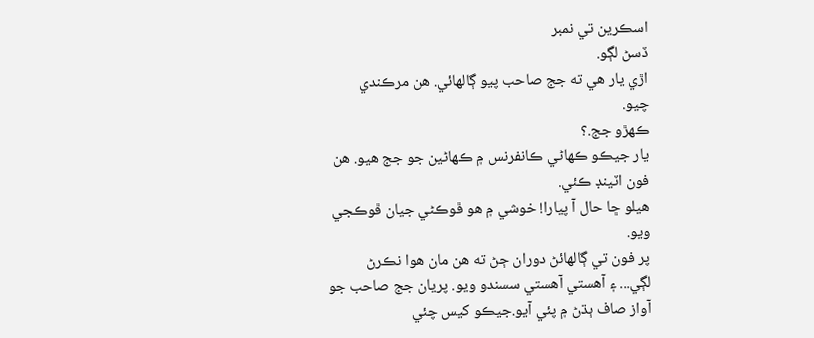اسڪرين تي نمبر
ڏسڻ لڳو.
اڙي يار هي ته جج صاحب پيو ڳالھائي. هن مرڪندي
چيو.
ڪهڙو جج.؟
يار جيڪو ڪھاڻي ڪانفرنس ۾ ڪھاڻين جو جج هيو. هن
فون اٽينڊ ڪئي.
هيلو ڇا حال آ پيارا! خوشي ۾ هو ڦوڪڻي جيان ڦوڪجي
ويو.
پر فون تي ڳالھائڻ دوران ڄڻ ته هن مان هوا نڪرڻ
لڳي... ۽ آهستي آهستي سسندو ويو. پريان جج صاحب جو
آواز صاف ٻڌڻ ۾ پئي آيو.جيڪو کيس چئي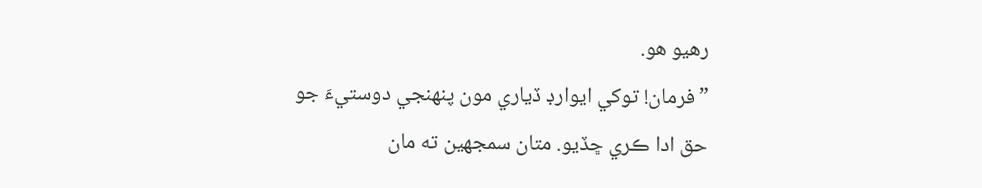رهيو هو.
”فرمان! توکي ايوارڊ ڏياري مون پنهنجي دوستيءَ جو
حق ادا ڪري ڇڏيو. متان سمجهين ته مان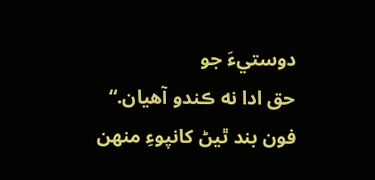دوستيءَ جو
حق ادا نه ڪندو آهيان.“
فون بند ٿيڻ کانپوءِ منھن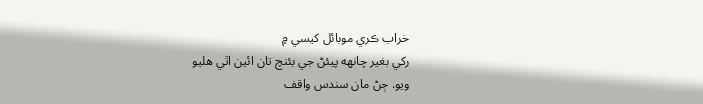خراب ڪري موبائل کيسي ۾
رکي بغير چانھه پيئڻ جي بئنچ تان ائين اٿي هليو
ويو. ڄڻ مان سندس واقف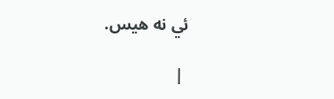ئي نه هيس.

 |